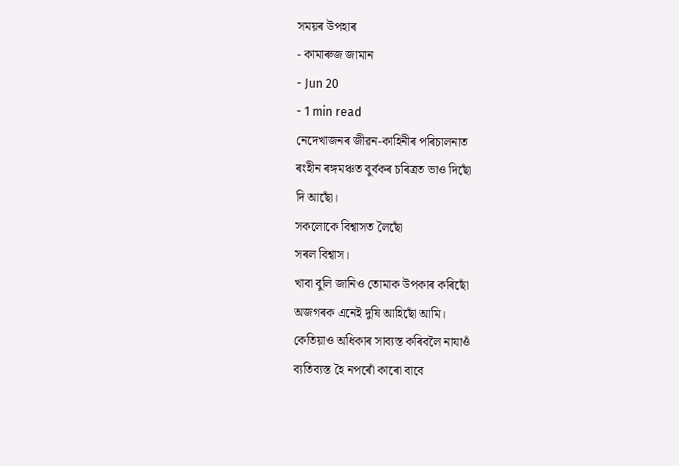সময়ৰ উপহাৰ
- কামাৰুজ জামান
- Jun 20
- 1 min read
নেদেখাজনৰ জীৱন-কাহিনীৰ পৰিচালনাত
ৰংহীন ৰঙ্গমঞ্চত বুৰ্বকৰ চৰিত্ৰত ভাও দিছোঁ
দি আছোঁ।
সকলোকে বিশ্বাসত লৈছোঁ
সৰল বিশ্বাস।
খাবা বুলি জানিও তোমাক উপকাৰ কৰিছোঁ
অজগৰক এনেই দুষি আহিছোঁ আমি।
কেতিয়াও অধিকাৰ সাব্যস্ত কৰিবলৈ নাযাওঁ
ব্যতিব্যস্ত হৈ নপৰোঁ কাৰো বাবে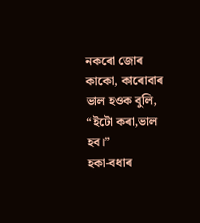নকৰো জোৰ কাকো, কাৰোবাৰ ভাল হওক বুলি,
“ইটো কৰা,ভাল হব।”
হকা-বধাৰ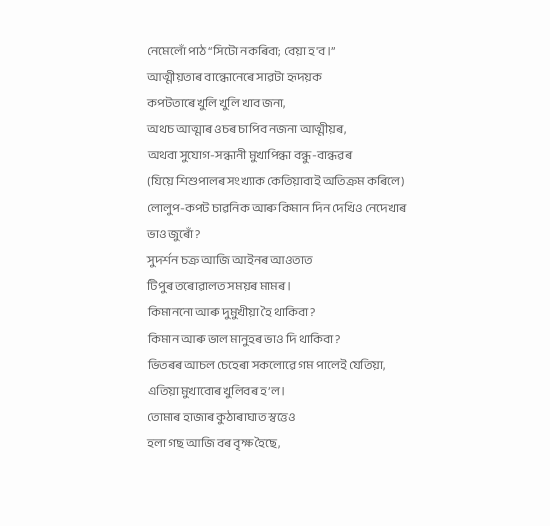নেমেলোঁ পাঠ “সিটো নকৰিবা; বেয়া হ'ব।”
আত্মীয়তাৰ বান্ধোনেৰে সাৱটা হৃদয়ক
কপটতাৰে খুলি খুলি খাব জনা,
অথচ আত্মাৰ ওচৰ চাপিব নজনা আত্মীয়ৰ,
অথবা সুযোগ-সন্ধানী মুখাপিন্ধা বন্ধু-বান্ধৱৰ
(যিয়ে শিশুপালৰ সংখ্যাক কেতিয়াবাই অতিক্ৰম কৰিলে)
লোলুপ-কপট চাৱনিক আৰু কিমান দিন দেখিও নেদেখাৰ ভাও জুৰোঁ?
সুদৰ্শন চক্ৰ আজি আইনৰ আওতাত
টিপুৰ তৰোৱালত সময়ৰ মামৰ।
কিমাননো আৰু দুমুখীয়া হৈ থাকিবা?
কিমান আৰু ভাল মানুহৰ ভাও দি থাকিবা?
ভিতৰৰ আচল চেহেৰা সকলোৱে গম পালেই যেতিয়া,
এতিয়া মুখাবোৰ খুলিবৰ হ’ল।
তোমাৰ হাজাৰ কুঠাৰাঘাত স্বত্তেও
হলা গছ আজি বৰ বৃক্ষ হৈছে,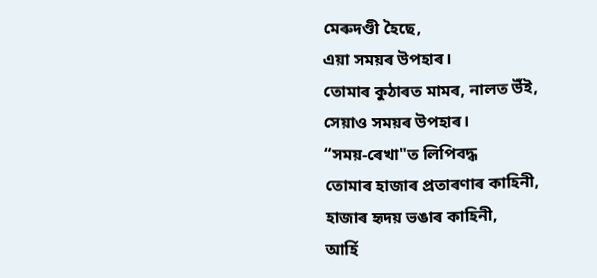মেৰুদণ্ডী হৈছে,
এয়া সময়ৰ উপহাৰ।
তোমাৰ কুঠাৰত মামৰ, নালত উঁই,
সেয়াও সময়ৰ উপহাৰ।
“সময়-ৰেখা"ত লিপিবদ্ধ
তোমাৰ হাজাৰ প্ৰতাৰণাৰ কাহিনী,
হাজাৰ হৃদয় ভঙাৰ কাহিনী,
আৰ্হি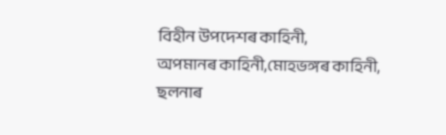বিহীন উপদেশৰ কাহিনী,
অপমানৰ কাহিনী,মোহভঙ্গৰ কাহিনী,
ছলনাৰ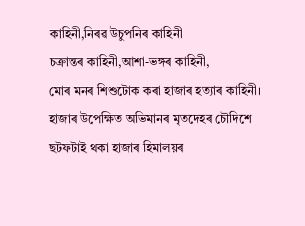কাহিনী,নিৰৱ উচুপনিৰ কাহিনী
চক্ৰান্তৰ কাহিনী,আশা-ভঙ্গৰ কাহিনী,
মোৰ মনৰ শিশুটোক কৰা হাজাৰ হত্যাৰ কাহিনী।
হাজাৰ উপেক্ষিত অভিমানৰ মৃতদেহৰ চৌদিশে
ছটফটাই থকা হাজাৰ হিমালয়ৰ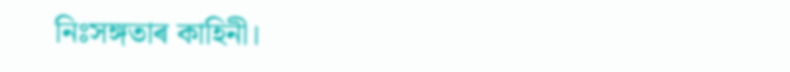নিঃসঙ্গতাৰ কাহিনী।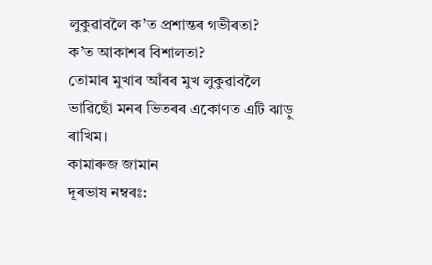লুকুৱাবলৈ ক’ত প্ৰশান্তৰ গভীৰতা?
ক’ত আকাশৰ বিশালতা?
তোমাৰ মুখাৰ আঁৰৰ মুখ লুকুৱাবলৈ
ভাৱিছোঁ মনৰ ভিতৰৰ একোণত এটি ঝাড়ু ৰাখিম।
কামাৰুজ জামান
দূৰভাষ নম্বৰঃ: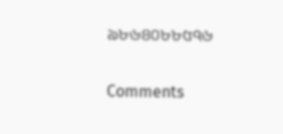৯৮৬৪০৮৮৫৭৬


Comments